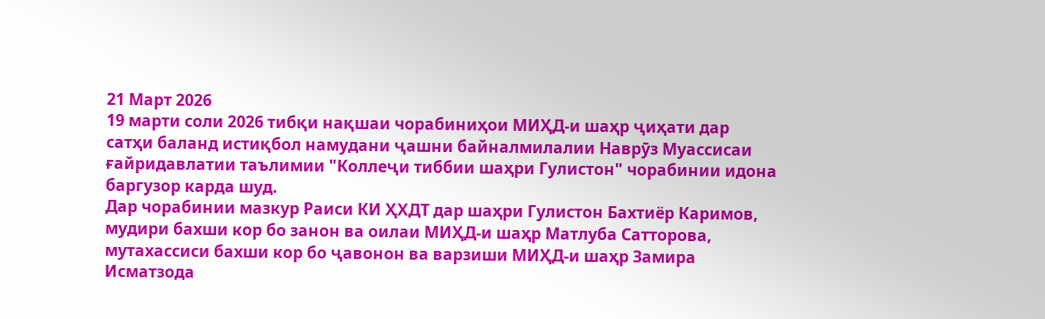21 Март 2026
19 марти соли 2026 тибқи нақшаи чорабиниҳои МИҲД-и шаҳр ҷиҳати дар сатҳи баланд истиқбол намудани ҷашни байналмилалии Наврӯз Муассисаи ғайридавлатии таълимии "Коллеҷи тиббии шаҳри Гулистон" чорабинии идона баргузор карда шуд.
Дар чорабинии мазкур Раиси КИ ҲХДТ дар шаҳри Гулистон Бахтиёр Каримов, мудири бахши кор бо занон ва оилаи МИҲД-и шаҳр Матлуба Сатторова, мутахассиси бахши кор бо ҷавонон ва варзиши МИҲД-и шаҳр Замира Исматзода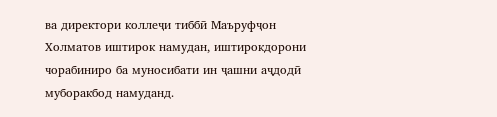ва директори коллеҷи тиббӣ Маъруфҷон Холматов иштирок намудан, иштирокдорони чорабиниро ба муносибати ин ҷашни аҷдодӣ муборакбод намуданд.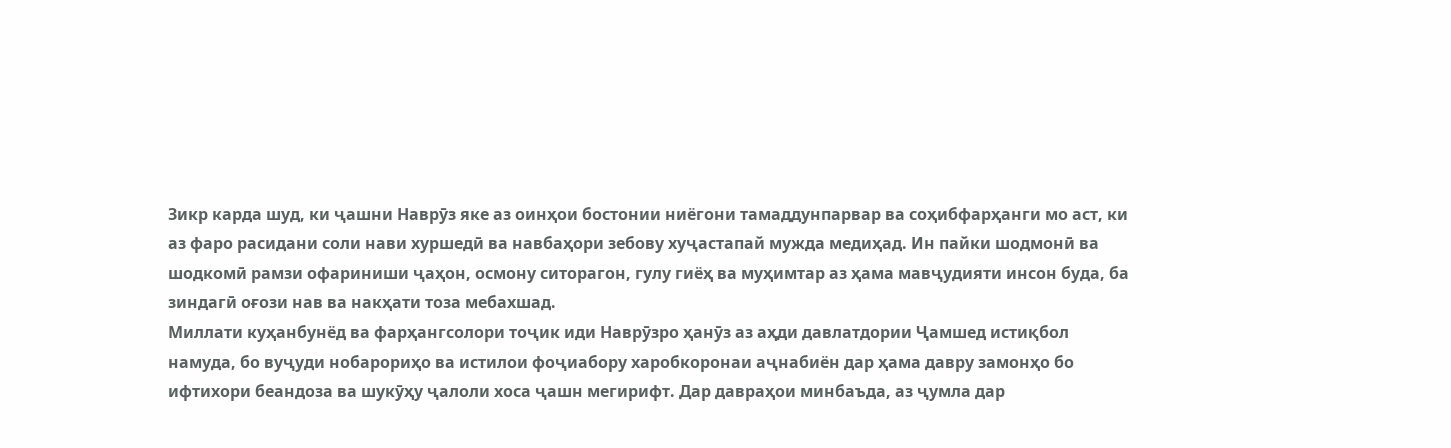Зикр карда шуд, ки ҷашни Наврӯз яке аз оинҳои бостонии ниёгони тамаддунпарвар ва соҳибфарҳанги мо аст, ки аз фаро расидани соли нави хуршедӣ ва навбаҳори зебову хуҷастапай мужда медиҳад. Ин пайки шодмонӣ ва шодкомӣ рамзи офариниши ҷаҳон, осмону ситорагон, гулу гиёҳ ва муҳимтар аз ҳама мавҷудияти инсон буда, ба зиндагӣ оғози нав ва накҳати тоза мебахшад.
Миллати куҳанбунёд ва фарҳангсолори тоҷик иди Наврӯзро ҳанӯз аз аҳди давлатдории Ҷамшед истиқбол намуда, бо вуҷуди нобарориҳо ва истилои фоҷиабору харобкоронаи аҷнабиён дар ҳама давру замонҳо бо ифтихори беандоза ва шукӯҳу ҷалоли хоса ҷашн мегирифт. Дар давраҳои минбаъда, аз ҷумла дар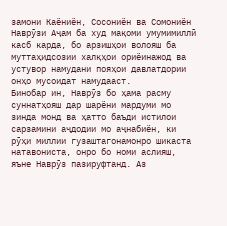замони Каёниён, Сосониён ва Сомониён Наврӯзи Аҷам ба худ мақоми умумимиллӣ касб карда, бо арзишҳои волояш ба муттаҳидсозии халқҳои ориёинажод ва устувор намудани пояҳои давлатдории онҳо мусоидат намудааст.
Бинобар ин, Наврӯз бо ҳама расму суннатҳояш дар шарёни мардуми мо зинда монд ва ҳатто баъди истилои сарзамини аҷдодии мо аҷнабиён, ки рӯҳи миллии гузаштагонамонро шикаста натавониста, онро бо номи аслияш, яъне Наврӯз пазируфтанд. Аз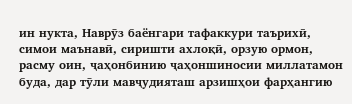ин нукта, Наврӯз баёнгари тафаккури таърихӣ, симои маънавӣ, сиришти ахлоқӣ, орзую ормон, расму оин, ҷаҳонбинию ҷаҳоншиносии миллатамон буда, дар тӯли мавҷудияташ арзишҳои фарҳангию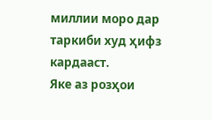миллии моро дар таркиби худ ҳифз кардааст.
Яке аз розҳои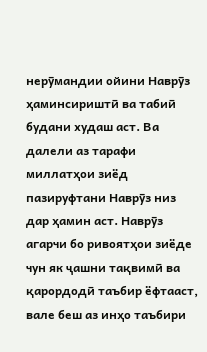нерӯмандии ойини Наврӯз ҳаминсириштӣ ва табиӣ будани худаш аст. Ва далели аз тарафи миллатҳои зиёд пазируфтани Наврӯз низ дар ҳамин аст. Наврӯз агарчи бо ривоятҳои зиёде чун як ҷашни тақвимӣ ва қарордодӣ таъбир ёфтааст, вале беш аз инҳо таъбири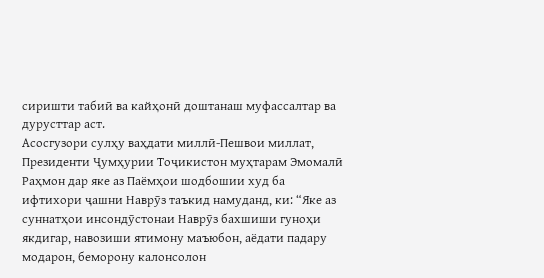сиришти табиӣ ва кайҳонӣ доштанаш муфассалтар ва дурусттар аст.
Асосгузори сулҳу ваҳдати миллӣ-Пешвои миллат, Президенти Ҷумҳурии Тоҷикистон муҳтарам Эмомалӣ Раҳмон дар яке аз Паёмҳои шодбошии худ ба ифтихори ҷашни Наврӯз таъкид намуданд, ки: “Яке аз суннатҳои инсондӯстонаи Наврӯз бахшиши гуноҳи якдигар, навозиши ятимону маъюбон, аёдати падару модарон, беморону калонсолон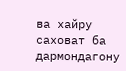ва хайру саховат ба дармондагону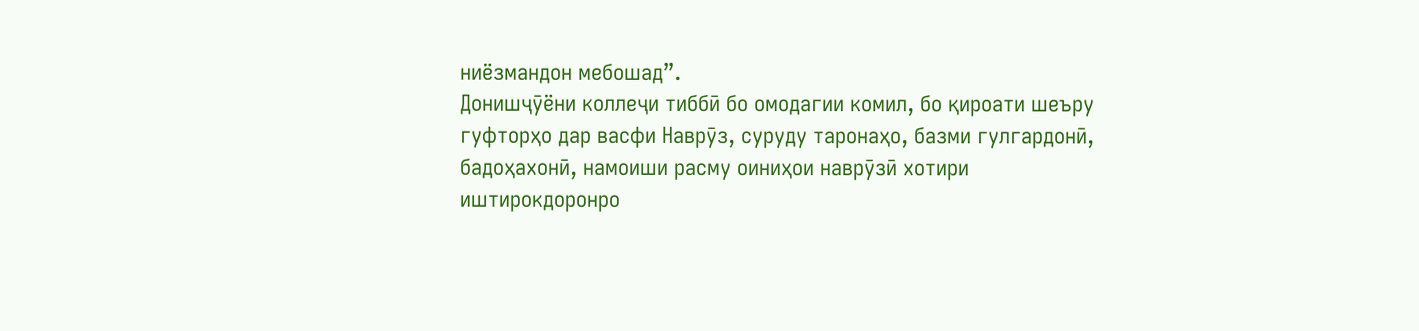ниёзмандон мебошад”.
Донишҷӯёни коллеҷи тиббӣ бо омодагии комил, бо қироати шеъру гуфторҳо дар васфи Наврӯз, суруду таронаҳо, базми гулгардонӣ, бадоҳахонӣ, намоиши расму оиниҳои наврӯзӣ хотири иштирокдоронро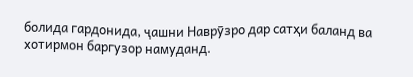болида гардонида, ҷашни Наврӯзро дар сатҳи баланд ва хотирмон баргузор намуданд.